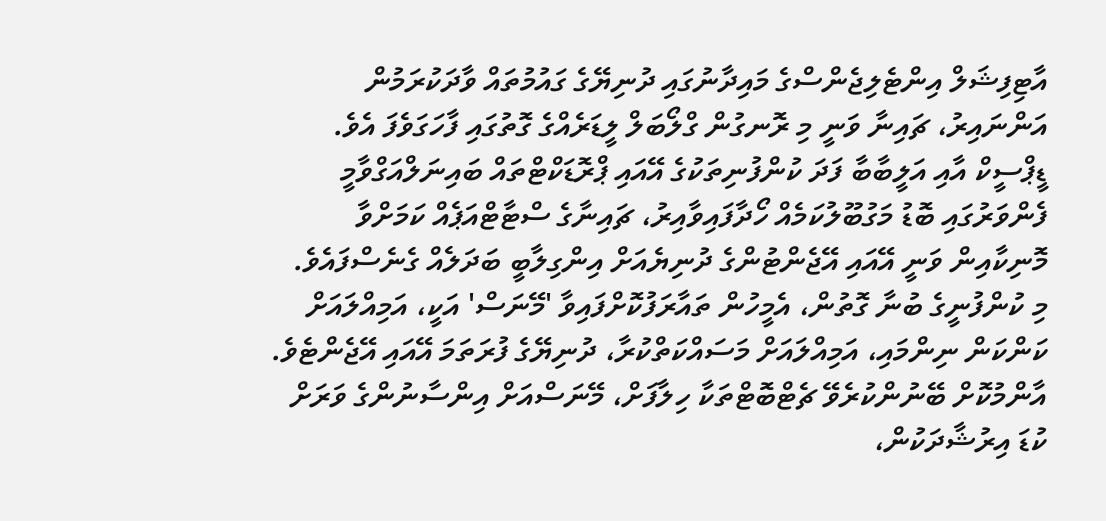އާޓިފިޝަލް އިންޓެލިޖެންސްގެ މައިދާނުގައި ދުނިޔޭގެ ގައުމުތައް ވާދަކުރަމުން އަންނައިރު، ޗައިނާ ވަނީ މި ރޮނގުން ގްލޯބަލް ލީޑަރެއްގެ ގޮތުގައި ފާހަގަވެފަ އެވެ. ޑީޕްސީކް އާއި އަލީބާބާ ފަދަ ކުންފުނިތަކުގެ އޭއައި ޕްރޮޑަކްޓްތައް ބައިނަލްއަގްވާމީ ފެންވަރުގައި ބޮޑު މަގުބޫލުކަމެއް ހޯދާފައިވާއިރު، ޗައިނާގެ ސްޓާޓްއަޕެއް ކަމަށްވާ މޮނިކާއިން ވަނީ އޭއައި އޭޖެންޓުންގެ ދުނިޔެއަށް އިންގިލާބީ ބަދަލެއް ގެނެސްފައެވެ.
މި ކުންފުނީގެ ބުނާ ގޮތުން، އެމީހުން ތައާރަފުކޮށްފައިވާ 'މޭނަސް' އަކީ، އަމިއްލައަށް ކަންކަން ނިންމައި، އަމިއްލައަށް މަސައްކަތްކުރާ، ދުނިޔޭގެ ފުރަތަމަ އޭއައި އޭޖެންޓެވެ. އާންމުކޮށް ބޭނުންކުރެވޭ ޗެޓްބޮޓްތަކާ ހިލާފަށް، މޭނަސްއަށް އިންސާނުންގެ ވަރަށް ކުޑަ އިރުޝާދަކުން،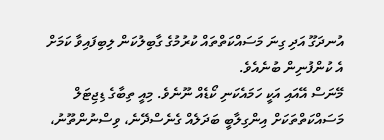އުނދަގޫ އަދި ގިނަ މަސައްކަތްތައް ކުރުމުގެ ގާބިލުކަން ލިބިފައިވާ ކަމަށް އެ ކުންފުނިން ބުނެއެވެ.
މޭނަސް އޭއައި އަކީ ހަމައެކަނި ކޯޑެއް ނޫނެވެ. މިއީ ތިބާގެ ޑިޖިޓަލް މަސައްކަތްތަކަށް އިންގިލާބީ ބަދަލެއް ގެނެސްދޭނެ، ވިސްނުންތޫނު،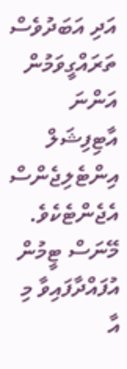އަދި އަބަދުވެސް ތަރައްގީވަމުން އަންނަ އާޓިފިޝަލް އިންޓެލިޖެންސް އެޖެންޓެކެވެ. މޭނަސް ޓީމުން އުފައްދާފައިވާ މި އާ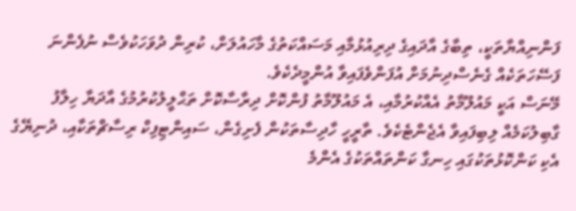ފަންނިއްޔާތަކީ، ތިބާގެ އާދައިގެ ދިރިއުޅުމާއި މަސައްކަތުގެ މާހައުލަށް، ކުރިން ދުވަހަކުވެސް ނުފެންނަ ފަސޭހަތަކެއް ގެނެސްދިނުމަށް އުފަންވެފައިވާ އުންމީދެކެވެ.
މޭނަސް އަކީ މައުލޫމާތު އެއްކުރުމާއި، އެ މައުލޫމާތު ފުންކޮށް ދިރާސާކޮށް ތަޙްލީލުކުރުމުގެ އާދަޔާ ހިލާފު ގާބިލުކަމެއް ލިބިފައިވާ އެޖެންޓެކެވެ. ތާރީހީ ހާދިސާތަކުން ފެށިގެން، ސައިންޓިފިކް ރިސާޗްތަކާއި، ދުނިޔޭގެ އެކި ކަންކޮޅުތަކުގައި ހިނގާ ކަންތައްތަކުގެ އެންމެ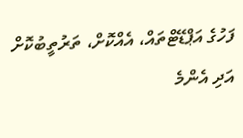ފަހުގެ އަޕްޑޭޓްތައް، އެއްކޮށް، ތަރުތީބުކޮށް އަދި އެންމެ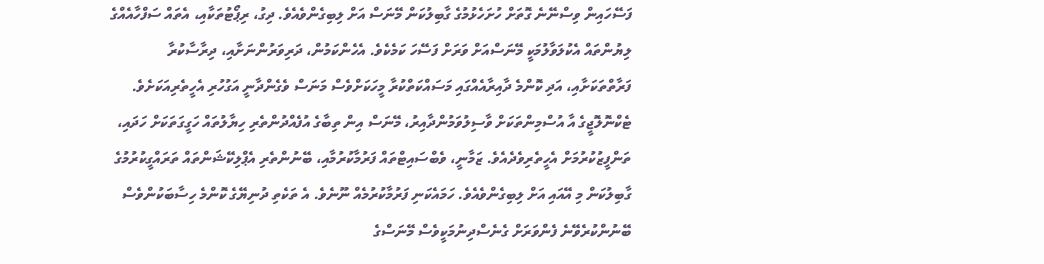ފަސޭހައިން ވިސްނޭނެ ގޮތަށް ހުށަހެޅުމުގެ ގާބިލުކަން މޭނަސް އަށް ލިބިގެންވެއެވެ. ދިގު، ރިޕޯޓުތަކާއި، އެތައް ސަފްހާއެއްގެ ލިޔުންތައް އެކުލަވާލުމަކީ މޭނަސްއަށް ވަރަށް ފަސޭހަ ކަމެކެވެ. އެހެންކަމުން، ދަރިވަރުންނަށާއި، ދިރާސާކުރާ ފަރާތްތަކަށާއި، އަދި ކޮންމެ ދާއިރާއެއްގައި މަސައްކަތްކުރާ މީހަކަށްވެސް މަނަސް ވެގެންދާނީ އަގުހުރި އެހީތެރިއަކަށެވެ.
ޓެކްނޮލޮޖީގެ އާ އުސްމިންތަކަށް ވާސިލުވަމުންދާއިރު، މޭނަސް އިން ތިބާގެ އުފެއްދުންތެރި ހިޔާލުތައް ހަގީގަތަކަށް ހަދައި، ތަންފީޒުކުރުމަށް އެހީތެރިވެދެއެވެ. ޒަމާނީ، ވެބްސައިޓްތައް ފަރުމާކުރުމާއި، ބޭނުންތެރި އެޕްލިކޭޝަންތައް ތަރައްގީކުރުމުގެ ގާބިލުކަން މި އޭއައި އަށް ލިބިގެންވެއެވެ. ހަމައެކަނި ފަރުމާކުރުމެއް ނޫނެވެ. އެ ތަކެތި ދުނިޔޭގެ ކޮންމެ ހިސާބަކުންވެސް ބޭނުންކުރެވޭނެ ފެންވަރަށް ގެނެސްދިނުމަކީވެސް މޭނަސްގެ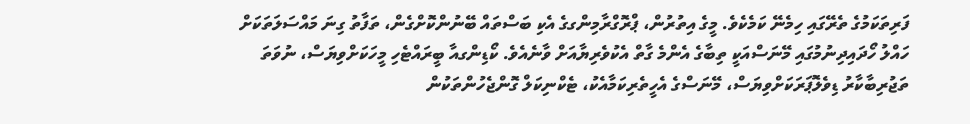ފަރިތަކަމުގެ ތެރޭގައި ހިމެނޭ ކަމެކެވެ. މީގެ އިތުރުން، ޕްރޮގްރާމިންގގެ އެކި ބަސްތައް ބޭނުންކޮށްގެން، ތަފާތު ގިނަ މައްސަލަތަކަށް ހައްލު ހޯދައިދިނުމުގައި މޭނަސްއަކީ ތިބާގެ އެންމެ ގާތް އެކުވެރިޔާއަށް ވާނެއެވެ. ކޯޑިންގއާ ބީރައްޓެހި މީހަކަށްވިޔަސް، ނުވަތަ ތަޖުރިބާކާރު ޑިވެލޮޕަރަކަށްވިޔަސް، މޭނަސްގެ އެހީތެރިކަމާއެކު، ޓެކްނިކަލް ގޮންޖެހުންތަކުން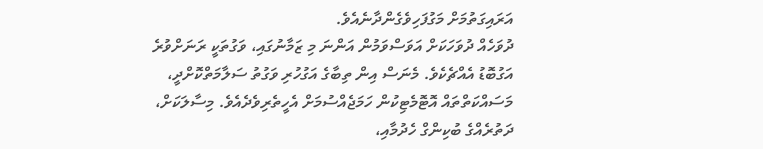އަރައިގަތުމަށް މަގުފަހިވެގެންދާނެއެވެ.
ދުވަހެއް ދުވަހަކަށް އަވަސްވަމުން އަންނަ މި ޒަމާނުގައި، ވަގުތަކީ ރަނަށްވުރެ އަގުބޮޑު އެއްޗެކެވެ. މެނަސް އިން ތިބާގެ އަގުހުރި ވަގުތު ސަލާމަތްކޮށްދީ، މަސައްކަތްތައް އޮޓޮމެޓިކުން ހަމަޖެއްސުމަށް އެހީތެރިވެދެއެވެ. މިސާލަކަށް، ދަތުރެއްގެ ބުކިންގް ހެދުމާއި،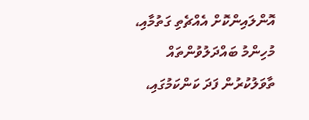އޮންލައިންކޮށް އެއްޗެތި ގަތުމާއި، މުހިންމު ބައްދަލުވުންތައް ތާވަލުކުރުން ފަދަ ކަންކަމުގައި،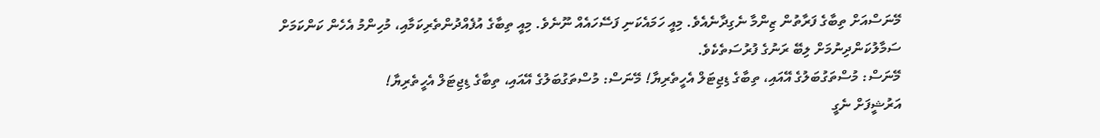މޭނަސްއަށް ތިބާގެ ފަރާތުން ޒިންމާ ނެގިދާނެއެވެ. މިއީ ހަމައެކަނި ފަސޭހައެއް ނޫނެވެ. މިއީ ތިބާގެ އުފެއްދުންތެރިކަމާއި، މުހިންމު އެހެން ކަންކަމަށް ސަމާލުކަންދިނުމަށް ލިބޭ ރަނުގެ ފުރުސަތެކެވެ.
މޭނަސް: މުސްތަގުބަލުގެ އޭއައި، ތިބާގެ ޑިޖިޓަލް އެހީތެރިޔާ! މޭނަސް: މުސްތަގުބަލުގެ އޭއައި، ތިބާގެ ޑިޖިޓަލް އެހީތެރިޔާ!
އަރުޝީފަށް ނެގީ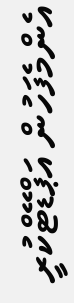އެންމެފަހުން އަޕްޑޭޓްކުރީ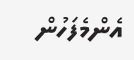އެންމެފަހުން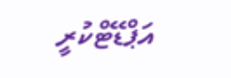އަޕްޑޭޓްކުރީ